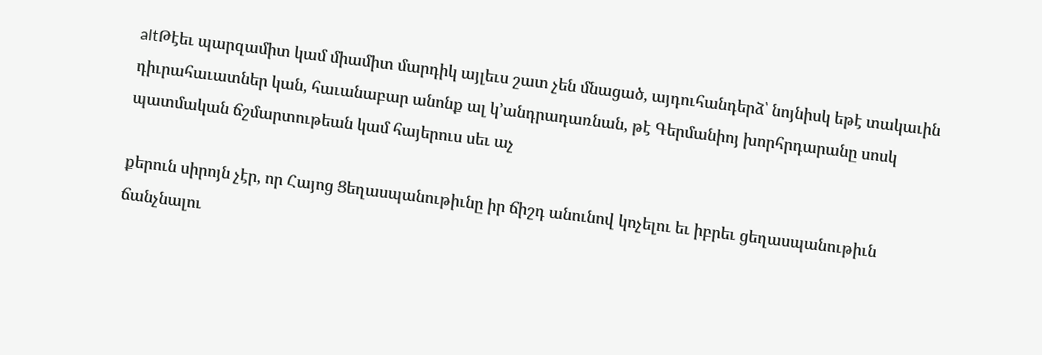altԹէեւ պարզամիտ կամ միամիտ մարդիկ այլեւս շատ չեն մնացած, այդուհանդերձ՝ նոյնիսկ եթէ տակաւին դիւրահաւատներ կան, հաւանաբար անոնք ալ կ՚անդրադառնան, թէ Գերմանիոյ խորհրդարանը սոսկ պատմական ճշմարտութեան կամ հայերուս սեւ աչ

քերուն սիրոյն չէր, որ Հայոց Ցեղասպանութիւնը իր ճիշդ անունով կոչելու եւ իբրեւ ցեղասպանութիւն ճանչնալու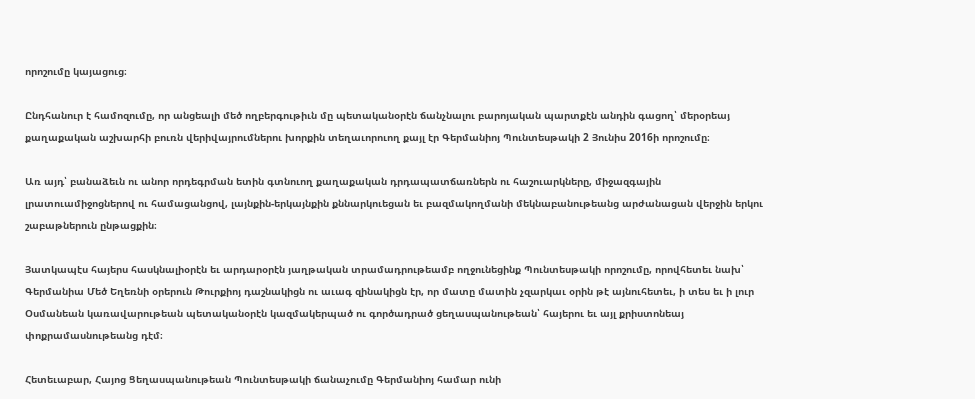որոշումը կայացուց։

Ընդհանուր է համոզումը, որ անցեալի մեծ ողբերգութիւն մը պետականօրէն ճանչնալու բարոյական պարտքէն անդին գացող՝ մերօրեայ քաղաքական աշխարհի բուռն վերիվայրումներու խորքին տեղաւորուող քայլ էր Գերմանիոյ Պունտեսթակի 2 Յունիս 2016ի որոշումը։

Առ այդ՝ բանաձեւն ու անոր որդեգրման ետին գտնուող քաղաքական դրդապատճառներն ու հաշուարկները, միջազգային լրատուամիջոցներով ու համացանցով, լայնքին-երկայնքին քննարկուեցան եւ բազմակողմանի մեկնաբանութեանց արժանացան վերջին երկու շաբաթներուն ընթացքին։

Յատկապէս հայերս հասկնալիօրէն եւ արդարօրէն յաղթական տրամադրութեամբ ողջունեցինք Պունտեսթակի որոշումը, որովհետեւ նախ՝ Գերմանիա Մեծ Եղեռնի օրերուն Թուրքիոյ դաշնակիցն ու աւագ զինակիցն էր, որ մատը մատին չզարկաւ օրին թէ այնուհետեւ, ի տես եւ ի լուր Օսմանեան կառավարութեան պետականօրէն կազմակերպած ու գործադրած ցեղասպանութեան՝ հայերու եւ այլ քրիստոնեայ փոքրամասնութեանց դէմ։

Հետեւաբար, Հայոց Ցեղասպանութեան Պունտեսթակի ճանաչումը Գերմանիոյ համար ունի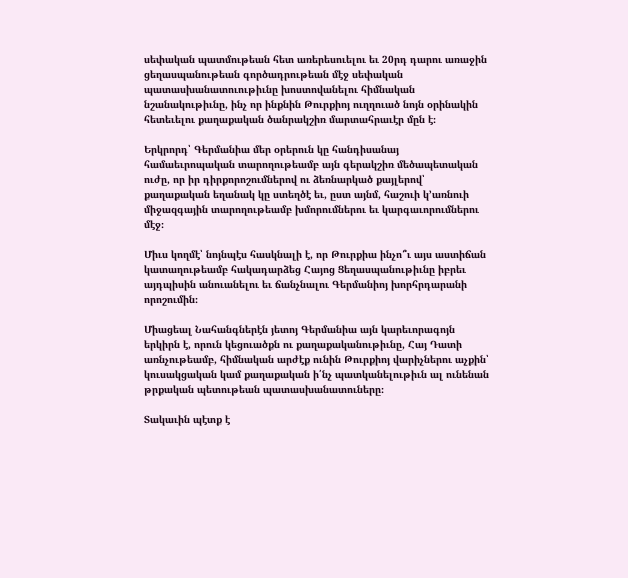սեփական պատմութեան հետ առերեսուելու եւ 20րդ դարու առաջին ցեղասպանութեան գործադրութեան մէջ սեփական պատասխանատուութիւնը խոստովանելու հիմնական նշանակութիւնը, ինչ որ ինքնին Թուրքիոյ ուղղուած նոյն օրինակին հետեւելու քաղաքական ծանրակշիռ մարտահրաւէր մըն է։

Երկրորդ՝ Գերմանիա մեր օրերուն կը հանդիսանայ համաեւրոպական տարողութեամբ այն գերակշիռ մեծապետական ուժը, որ իր դիրքորոշումներով ու ձեռնարկած քայլերով՝ քաղաքական եղանակ կը ստեղծէ եւ, ըստ այնմ, հաշուի կ՚առնուի միջազգային տարողութեամբ խմորումներու եւ կարգաւորումներու մէջ։

Միւս կողմէ՝ նոյնպէս հասկնալի է, որ Թուրքիա ինչո՞ւ այս աստիճան կատաղութեամբ հակադարձեց Հայոց Ցեղասպանութիւնը իբրեւ այդպիսին անուանելու եւ ճանչնալու Գերմանիոյ խորհրդարանի որոշումին։

Միացեալ Նահանգներէն յետոյ Գերմանիա այն կարեւորագոյն երկիրն է, որուն կեցուածքն ու քաղաքականութիւնը, Հայ Դատի առնչութեամբ, հիմնական արժէք ունին Թուրքիոյ վարիչներու աչքին՝ կուսակցական կամ քաղաքական ի՛նչ պատկանելութիւն ալ ունենան թրքական պետութեան պատասխանատուները։

Տակաւին պէտք է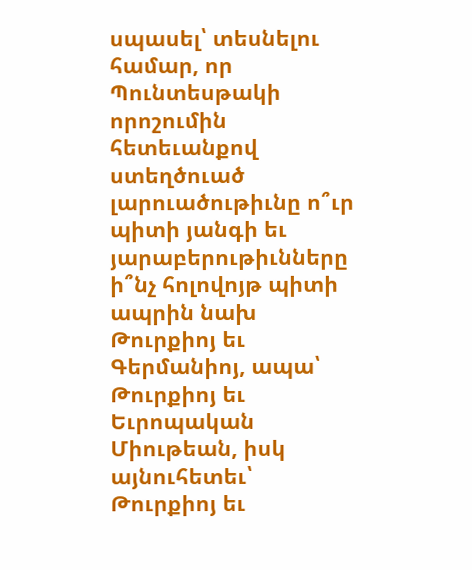սպասել՝ տեսնելու համար, որ Պունտեսթակի որոշումին հետեւանքով ստեղծուած լարուածութիւնը ո՞ւր պիտի յանգի եւ յարաբերութիւնները ի՞նչ հոլովոյթ պիտի ապրին նախ Թուրքիոյ եւ Գերմանիոյ, ապա՝ Թուրքիոյ եւ Եւրոպական Միութեան, իսկ այնուհետեւ՝ Թուրքիոյ եւ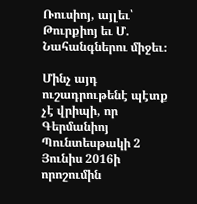Ռուսիոյ, այլեւ՝ Թուրքիոյ եւ Մ. Նահանգներու միջեւ։

Մինչ այդ ուշադրութենէ պէտք չէ վրիպի, որ Գերմանիոյ Պունտեսթակի 2 Յունիս 2016ի որոշումին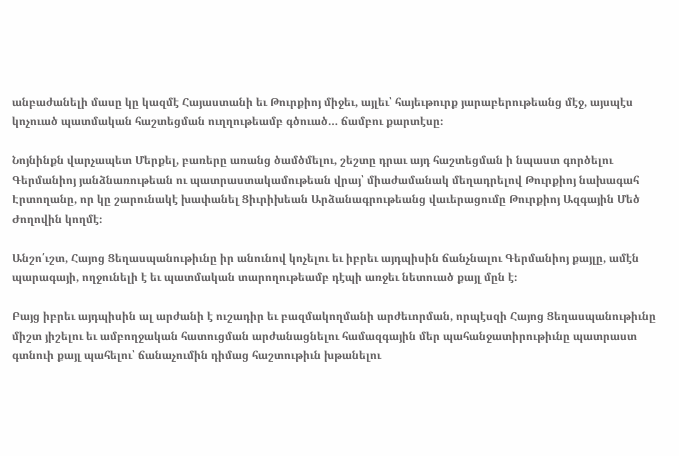անբաժանելի մասը կը կազմէ Հայաստանի եւ Թուրքիոյ միջեւ, այլեւ՝ հայեւթուրք յարաբերութեանց մէջ, այսպէս կոչուած պատմական հաշտեցման ուղղութեամբ գծուած… ճամբու քարտէսը։

Նոյնինքն վարչապետ Մերքել, բառերը առանց ծամծմելու, շեշտը դրաւ այդ հաշտեցման ի նպաստ գործելու Գերմանիոյ յանձնառութեան ու պատրաստակամութեան վրայ՝ միաժամանակ մեղադրելով Թուրքիոյ նախագահ Էրտողանը, որ կը շարունակէ խափանել Ցիւրիխեան Արձանագրութեանց վաւերացումը Թուրքիոյ Ազգային Մեծ Ժողովին կողմէ։

Անշո՛ւշտ, Հայոց Ցեղասպանութիւնը իր անունով կոչելու եւ իբրեւ այդպիսին ճանչնալու Գերմանիոյ քայլը, ամէն պարագայի, ողջունելի է եւ պատմական տարողութեամբ դէպի առջեւ նետուած քայլ մըն է։

Բայց իբրեւ այդպիսին ալ արժանի է ուշադիր եւ բազմակողմանի արժեւորման, որպէսզի Հայոց Ցեղասպանութիւնը միշտ յիշելու եւ ամբողջական հատուցման արժանացնելու համազգային մեր պահանջատիրութիւնը պատրաստ գտնուի քայլ պահելու՝ ճանաչումին դիմաց հաշտութիւն խթանելու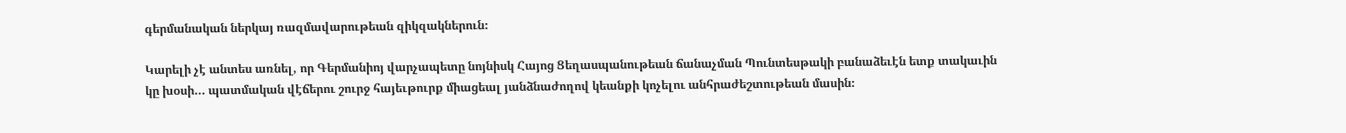գերմանական ներկայ ռազմավարութեան զիկզակներուն։

Կարելի չէ անտես առնել, որ Գերմանիոյ վարչապետը նոյնիսկ Հայոց Ցեղասպանութեան ճանաչման Պունտեսթակի բանաձեւէն ետք տակաւին կը խօսի… պատմական վէճերու շուրջ հայեւթուրք միացեալ յանձնաժողով կեանքի կոչելու անհրաժեշտութեան մասին։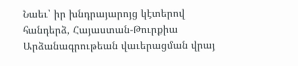Նաեւ՝ իր խնդրայարոյց կէտերով հանդերձ, Հայաստան-Թուրքիա Արձանագրութեան վաւերացման վրայ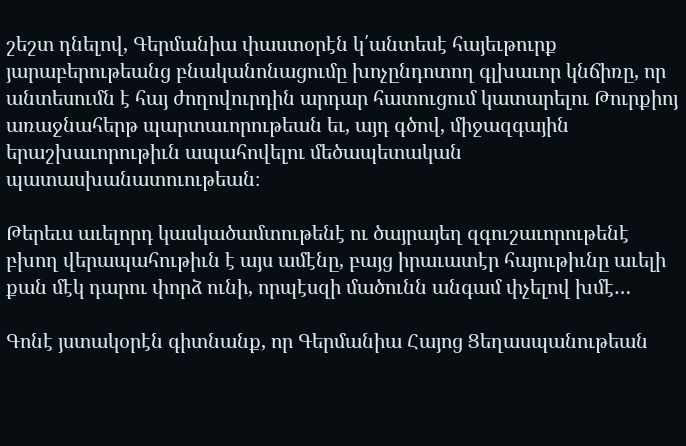շեշտ դնելով, Գերմանիա փաստօրէն կ՛անտեսէ հայեւթուրք յարաբերութեանց բնականոնացումը խոչընդոտող գլխաւոր կնճիռը, որ անտեսումն է հայ ժողովուրդին արդար հատուցում կատարելու Թուրքիոյ առաջնահերթ պարտաւորութեան եւ, այդ գծով, միջազգային երաշխաւորութիւն ապահովելու մեծապետական պատասխանատուութեան։

Թերեւս աւելորդ կասկածամտութենէ ու ծայրայեղ զգուշաւորութենէ բխող վերապահութիւն է այս ամէնը, բայց իրաւատէր հայութիւնը աւելի քան մէկ դարու փորձ ունի, որպէսզի մածունն անգամ փչելով խմէ…

Գոնէ յստակօրէն գիտնանք, որ Գերմանիա Հայոց Ցեղասպանութեան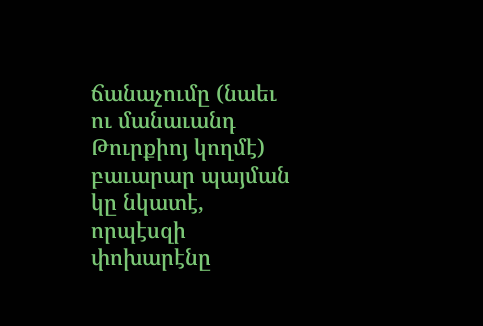ճանաչումը (նաեւ ու մանաւանդ Թուրքիոյ կողմէ) բաւարար պայման կը նկատէ, որպէսզի փոխարէնը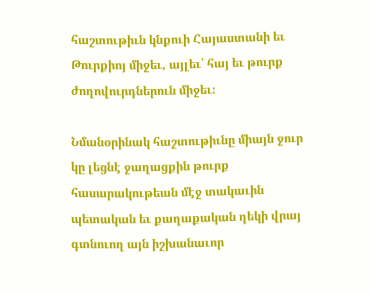հաշտութիւն կնքուի Հայաստանի եւ Թուրքիոյ միջեւ, այլեւ՝ հայ եւ թուրք ժողովուրդներուն միջեւ։

Նմանօրինակ հաշտութիւնը միայն ջուր կը լեցնէ ջաղացքին թուրք հասարակութեան մէջ տակաւին պետական եւ քաղաքական ղեկի վրայ գտնուող այն իշխանաւոր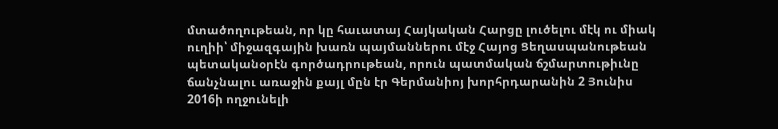մտածողութեան, որ կը հաւատայ Հայկական Հարցը լուծելու մէկ ու միակ ուղիի՝ միջազգային խառն պայմաններու մէջ Հայոց Ցեղասպանութեան պետականօրէն գործադրութեան, որուն պատմական ճշմարտութիւնը ճանչնալու առաջին քայլ մըն էր Գերմանիոյ խորհրդարանին 2 Յունիս 2016ի ողջունելի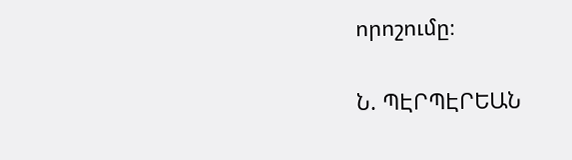որոշումը։

Ն. ՊԷՐՊԷՐԵԱՆ